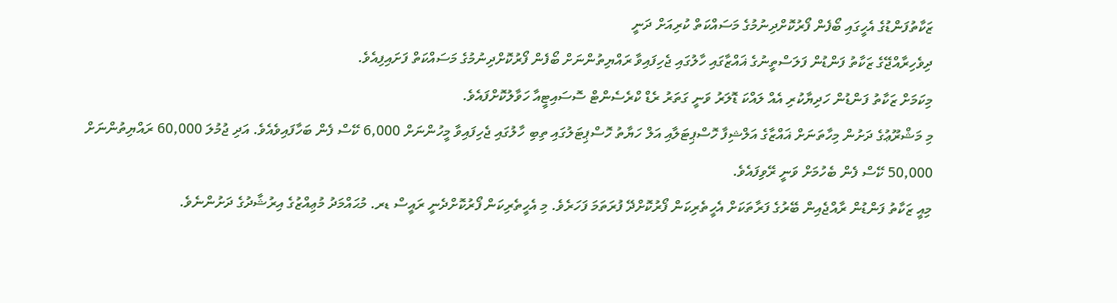ޒަކާތުފަންޑުގެ އެހީގައި ބޯފެން ފޯރުކޮށްދިނުމުގެ މަސައްކަތް ކުރިއަށް ދަނީ
ދިވެހިރާއްޖޭގެ ޒަކާތު ފަންޑުން ފަލަސްތީނުގެ ޣައްޒާގައި ހާލުގައި ޖެހިފައިވާ ރައްޔިތުންނަށް ބޯފެން ފޯރުކޮށްދިނުމުގެ މަސައްކަތް ފަށައިފިއެވެ.
މިކަމަށް ޒަކާތު ފަންޑުން ހަދިޔާކުރި އެއް ލައްކަ ޑޮލަރު ވަނީ ގަތަރު ރެޑް ކްރެސެންޓް ސޮސައިޓީއާ ހަވާލުކޮށްފައެވެ.
މި މަޝްރޫޢުގެ ދަށުން މިހާތަނަށް ޣައްޒާގެ އަލްޝިފާ ހޮސްޕިޓަލާއި އަލް ހަޔާތު ހޮސްޕިޓަލުގައި ތިބި ހާލުގައި ޖެހިފައިވާ މީހުންނަށް 6,000 ކޭސް ފެން ބަހާފައިވެއެވެ. އަދި ޖުމުލަ 60,000 ރައްޔިތުންނަށް 50,000 ކޭސް ފެން ބެހުމަށް ވަނީ ރޭވިފައެވެ.
މިއީ ޒަކާތު ފަންޑުން ރާއްޖެއިން ބޭރުގެ ފަރާތަކަށް އެހީތެރިކަން ފޯރުކޮށްދޭ ފުރަތަމަ ފަހަރެވެ. މި އެހީތެރިކަން ފޯރުކޮށްދެނީ ރައީސް ޑރ. މުޙައްމަދު މުޢިއްޒުގެ އިރުޝާދުގެ ދަށުންނެވެ.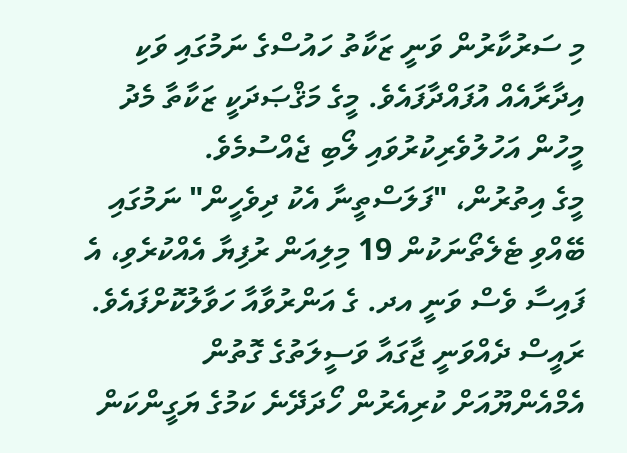މި ސަރުކާރުން ވަނީ ޒަކާތު ހައުސްގެ ނަމުގައި ވަކި އިދާރާއެއް އުފައްދާފައެވެ. މީގެ މަޤްޞަދަކީ ޒަކާތާ މެދު މީހުން އަހުލުވެރިކުރުވައި ލޯބި ޖެއްސުމެވެ.
މީގެ އިތުރުން، "ފަލަސްތީނާ އެކު ދިވެހީން" ނަމުގައި ބޭއްވި ޓެލެތޯނަކުން 19 މިލިއަން ރުފިޔާ އެއްކުރެވި، އެ ފައިސާ ވެސް ވަނީ އދ. ގެ އަންރުވާއާ ހަވާލުކޮށްފައެވެ.
ރައީސް ދެއްވަނީ ޖާގައާ ވަސީލަތުގެ ގޮތުން އެމްއެންޔޫއަށް ކުރިއެރުން ހޯދަދޭނެ ކަމުގެ ޔަގީންކަން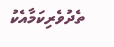ތެދުވެރިކަމާއެކު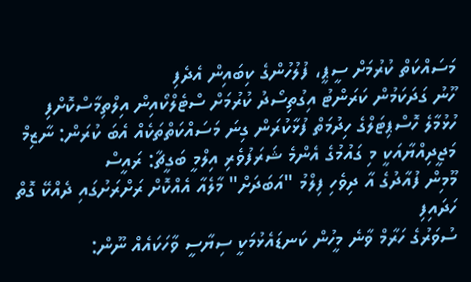މަސައްކަތް ކުރުމަށް ސީޕީ، ފުލުހުންގެ ކިބައިން އެދެފި
ހޫނު ގަދަކަމުން ކަރަންޓު އިގުތިސޯދު ކުރުމަށް ސްޓެލްކޯއިން އިލްތިމާސްކޮށްފި
ހުޅުމާލެ ހޮސްޕިޓަލްގެ ހިދުމަތް ފުޅާކުރަން ގިނަ މަސައްކަތްތަކެއް އެބަ ކުރަން: ނާޒިމް
މަޖީދިއްޔާއަކީ މި ގައުމުގެ އެންމެ ޝަރަފުވެރި އިލްމީ ބަގީޗާ: ރައީސް
މޫމިން ފުއާދުގެ އާ ދިވެހި ފިލްމު "އަބަދަށް" މާލެއާ އެއްކޮށް ރަށްރަށުގައި ދެއްކޭ ގޮތް ހަދައިފި
ސުވަރުގެ ހަރާމް ވާނެ މީހުން ކަނޑައެޅުމަކީ ސިޔާސީ ވާހަކައެއް ނޫން: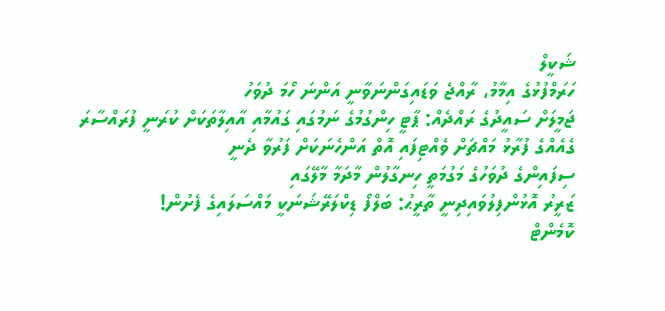ޝަކީލް
ހަރަމްފުޅުގެ އިމާމު، ރާއްޖެ ވަޑައިގަންނަވާނީ އަންނަ ހޯމަ ދުވަހު
ޖަމީލަށް ސައީދުގެ ރައްދެއް: ޕާޓީ ހިންގުމުގެ ނަމުގައި ގައުމާއި އާއިލާތަކަށް ކުރަނީ ފުރައްސާރަ
ގެއެއްގެ ފުރާޅު މައްޗަށް ވެއްޓިފައި އޮތް އަންހެނަކަށް ފަރުވާ ދެނީ
ސިފައިންގެ ދުވަހުގެ މަގުމަތީ ހިނގާލުން މާދަމާ މާލޭގައި
ޒަރީރު އޮޅުންފިލުވައިދިނީ ތާރީޙު: ބަލްފޯ ޑިކްލަރޭޝަނަކީ މައްސަލައިގެ ފެށުން!
ކޮމެންޓް